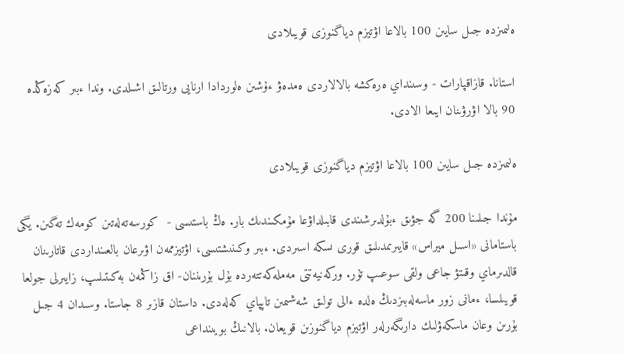ەلىمىزدە جىل سايىن 100 بالاعا اۋتيزم دياگنوزى قويىلادى

استانا. قازاقپارات - وسىنداي ەرەكشە بالالاردى ەمدەۋ ءۇشىن ەلوردادا ارنايى ورتالىق اشىلدى. وندا ءبىر كەزەڭدە 90 بالا اۋرۋىنان ايىعا الادى.

ەلىمىزدە جىل سايىن 100 بالاعا اۋتيزم دياگنوزى قويىلادى

مۇندا جىلىنا 200 گە جۋىق ءبۇلدىرشىندى قابىلداۋعا مۇمكىندىك بار. ەڭ باستىسى -  كورسەتەلەتىن كومەك تەگىن. يگى باستامانى «اسىل ميراس» قايىرىمدىلىق قورى ىسكە اسىردى. ءبىر وكىنىشتىسى، اۋتيزممەن اۋىرعان بالعىنداردى قاتارىنان قالدىرماي وقىتۋ جاعى ولقى سوعىپ تۇر. وركەنيەتتى مەملەكەتتەردە بۇل بۇرىننان- اق زاڭمەن بەكىتىلىپ، زايىرلى جولعا قويىلسا، ءمانى زور ماسەلەبىزدىڭ ەلدە ءالى تولىق شەشىمىن تاپپاي كەلەدى. داستان قازىر 8 جاستا. وسىدان 4 جىل بۇرىن وعان ماسكەۋلىك دارىگەرلەر اۋتيزم دياگنوزىن قويعان. بالانىڭ بويىنداعى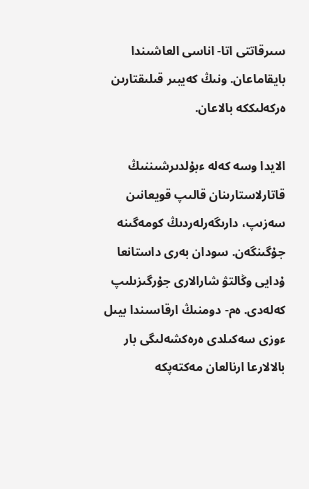سىرقاتتى اتا- اناسى العاشىندا بايقاماعان. ونىڭ كەيبىر قىلىقتارىن ەركەلىككە بالاعان.

الايدا وسە كەلە ءبۇلدىرشىننىڭ قاتارلاستارىنان قالىپ قويعانىن سەزىپ، دارىگەرلەردىڭ كومەگىنە جۇگىنگەن. سودان بەرى داستانعا ۇدايى وڭالتۋ شارالارى جۇرگىزىلىپ كەلەدى. ەم- دومنىڭ ارقاسىندا بيىل ءوزى سەكىلدى ەرەكشەلىگى بار بالالارعا ارنالعان مەكتەپكە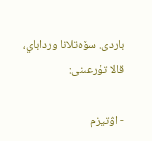باردى. سۆەتلانا ورداباي، قالا تۇرعىنى:

- اۋتيزم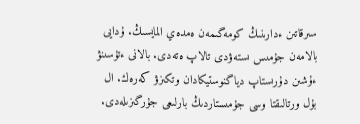سىرقاتىن ءدارىنىڭ كومەگىمەن ەمدەي المايسىڭ. ۇدايى بالامەن جۇمىس ىستەۋدى تالاپ ەتەدى. بالانى ءتۇسىنۋ ءۇشىن دۇرىستاپ دياگنوستيكادان وتكىزۋ كەرەك. ال بۇل ورتالىقتا وسى جۇمىستاردىڭ بارلىعى جۇرگىزىلەدى.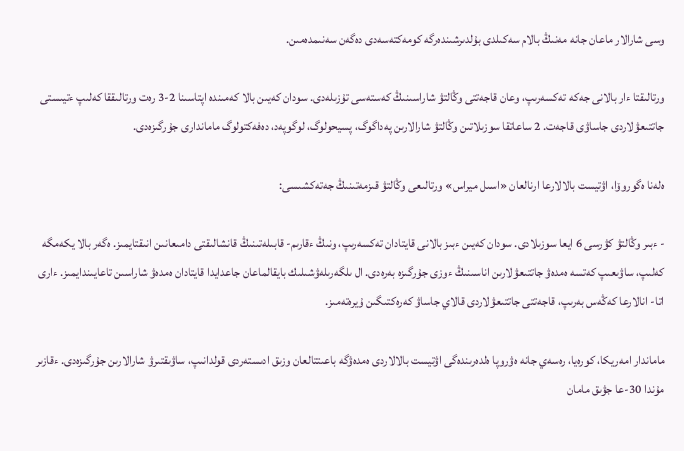وسى شارالار ماعان جانە مەنىڭ بالام سەكىلدى بۇلدىرشىندەرگە كومەكتەسەدى دەگەن سەنىمدەمىن.

ورتالىقتا ءار بالانى جەكە تەكسەرىپ، وعان قاجەتتى وڭالتۋ شاراسىنىڭ كەستەسى تۇزىلەدى. سودان كەيىن بالا كەمىندە اپتاسىنا 2-3 رەت ورتالىققا كەلىپ ءتيىستى جاتتىعۋلاردى جاساۋى قاجەت. 2 ساعاتقا سوزىلاتىن وڭالتۋ شارالارىن پەداگوگ، پسيحولوگ، لوگوپەد، دەفەكتولوگ ماماندارى جۇرگىزەدى.

ەلەنا ەگوروۆا، اۋتيست بالالارعا ارنالعان «اسىل ميراس» ورتالىعى وڭالتۋ قىزمەتىنىڭ جەتەكشىسى:

- ءبىر وڭالتۋ كۋرسى 6 ايعا سوزىلادى. سودان كەيىن ءبىز بالانى قايتادان تەكسەرىپ، ونىڭ ءقارىم- قابىلەتىنىڭ قانشالىقتى دامىعانىن انىقتايمىز. ەگەر بالا يكەمگە كەلىپ، ساۋىعىپ كەتسە ەمدەۋ جاتتىعۋلارىن اناسىنىڭ ءوزى جۇرگىزە بەرەدى. ال ىلگەرىلەۋشىلىك بايقالماعان جاعدايدا قايتادان ەمدەۋ شاراسىن تاعايىندايمىز. ءارى اتا- انالارعا كەڭەس بەرىپ، قاجەتتى جاتتىعۋلاردى قالاي جاساۋ كەرەكتىگىن ۇيرەتەمىز.

ماماندار امەريكا، كورەيا، رەسەي جانە ەۋروپا ەلدەرىندەگى اۋتيست بالالاردى ەمدەۋگە باعىتتالعان وزىق ادىستەردى قولدانىپ، ساۋىقتىرۋ شارالارىن جۇرگىزەدى. ءقازىر مۇندا 30-عا جۋىق مامان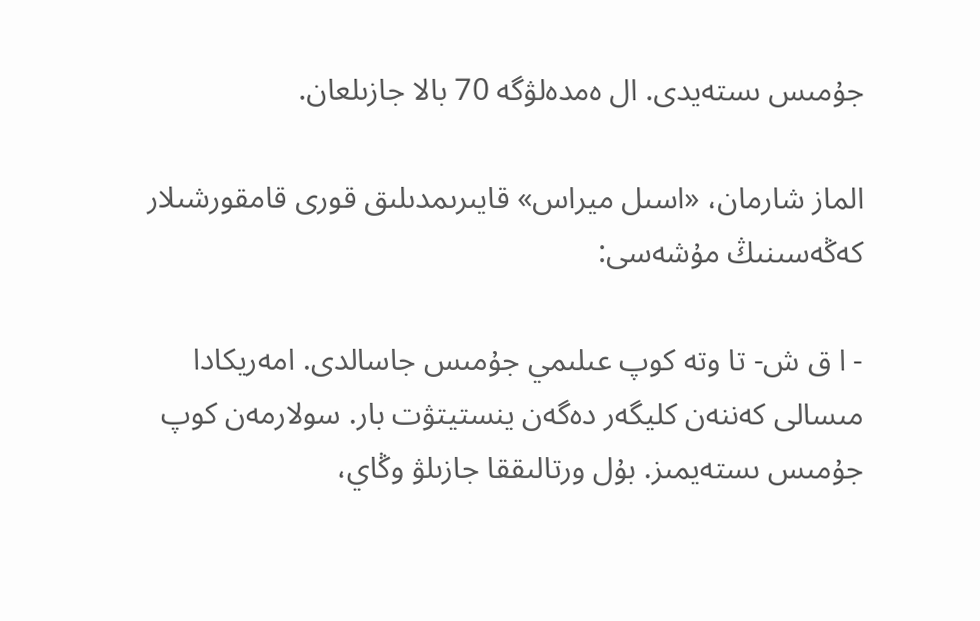جۇمىس ىستەيدى. ال ەمدەلۋگە 70 بالا جازىلعان.

الماز شارمان، «اسىل ميراس» قايىرىمدىلىق قورى قامقورشىلار كەڭەسىنىڭ مۇشەسى:

- ا ق ش- تا وتە كوپ عىلىمي جۇمىس جاسالدى. امەريكادا مىسالى كەننەن كليگەر دەگەن ينستيتۋت بار. سولارمەن كوپ جۇمىس ىستەيمىز. بۇل ورتالىققا جازىلۋ وڭاي،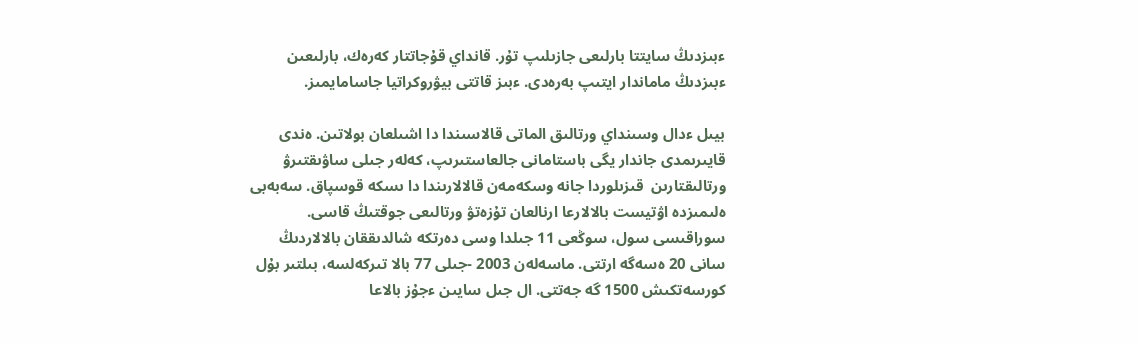ءبىزدىڭ سايتتا بارلىعى جازىلىپ تۇر. قانداي قۇجاتتار كەرەك، بارلىعىن ءبىزدىڭ ماماندار ايتىپ بەرەدى. ءبىز قاتتى بيۋروكراتيا جاسامايمىز.

بيىل ءدال وسىنداي ورتالىق الماتى قالاسىندا دا اشىلعان بولاتىن. ەندى قايىرىمدى جاندار يگى باستامانى جالعاستىرىپ، كەلەر جىلى ساۋىقتىرۋ ورتالىقتارىن  قىزىلوردا جانە وسكەمەن قالالارىندا دا ىسكە قوسپاق. سەبەبى ەلىمىزدە اۋتيست بالالارعا ارنالعان تۇزەتۋ ورتالىعى جوقتىڭ قاسى. سوراقىسى سول، سوڭعى 11 جىلدا وسى دەرتكە شالدىققان بالالاردىڭ سانى 20 ەسەگە ارتتى. ماسەلەن 2003 -جىلى 77 بالا تىركەلسە، بىلتىر بۇل كورسەتكىش 1500 گە جەتتى. ال جىل سايىن ءجۇز بالاعا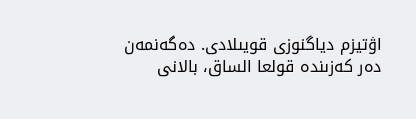اۋتيزم دياگنوزى قويىلادى. دەگەنمەن دەر كەزىندە قولعا الساق، بالانى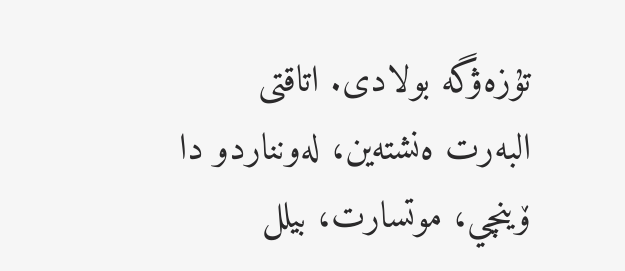تۇزەۋگە بولادى. اتاقتى البەرت ەنشتەين، لەونناردو دا ۆينچي، موتسارت، بيلل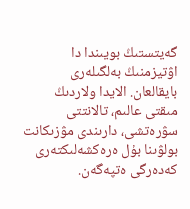گەيتستىڭ بويىندا دا اۋتيزمنىڭ بەلگىلەرى بايقالعان. الايدا ولاردىڭ مىقتى عالىم، تالانتتى سۋرەتشى، دارىندى مۋزىكانت بولۋىنا بۇل ەرەكشەلىكتەرى كەدەرگى ەتپەگەن.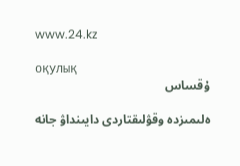www.24.kz

оқулық
ۇقساس

ەلىمىزدە وقۋلىقتاردى دايىنداۋ جانە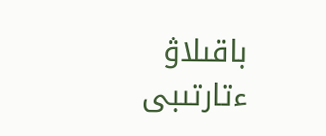باقىلاۋ ءتارتىبى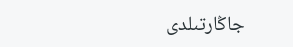جاڭارتىلدى